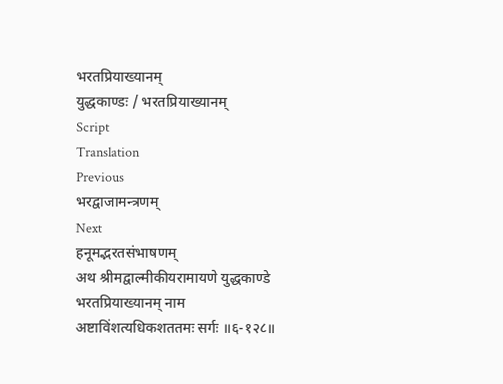भरतप्रियाख्यानम्
युद्धकाण्डः / भरतप्रियाख्यानम्
Script
Translation
Previous
भरद्वाजामन्त्रणम्
Next
हनूमद्भरतसंभाषणम्
अथ श्रीमद्वाल्मीकीयरामायणे युद्धकाण्डे भरतप्रियाख्यानम् नाम अष्टाविंशत्यधिकशततमः सर्गः ॥६-१२८॥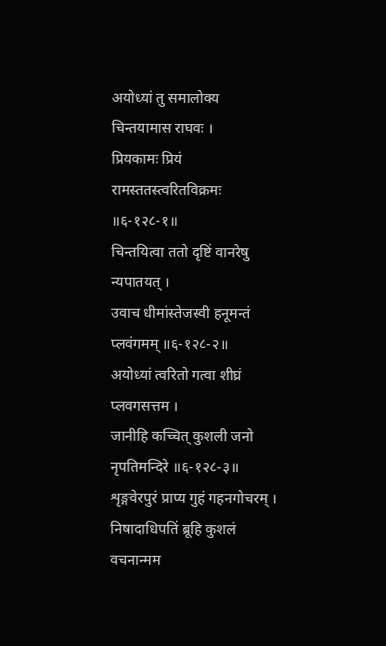अयोध्यां तु समालोक्य चिन्तयामास राघवः ।
प्रियकामः प्रियं रामस्ततस्त्वरितविक्रमः ॥६-१२८-१॥
चिन्तयित्वा ततो दृष्टिं वानरेषु न्यपातयत् ।
उवाच धीमांस्तेजस्वी हनूमन्तं प्लवंगमम् ॥६-१२८-२॥
अयोध्यां त्वरितो गत्वा शीघ्रं प्लवगसत्तम ।
जानीहि कच्चित् कुशली जनो नृपतिमन्दिरे ॥६-१२८-३॥
शृङ्गवेरपुरं प्राप्य गुहं गहनगोचरम् ।
निषादाधिपतिं ब्रूहि कुशलं वचनान्मम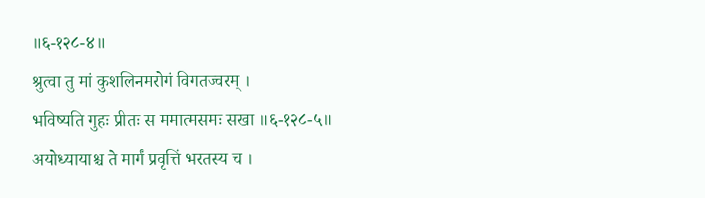॥६-१२८-४॥
श्रुत्वा तु मां कुशलिनमरोगं विगतज्वरम् ।
भविष्यति गुहः प्रीतः स ममात्मसमः सखा ॥६-१२८-५॥
अयोध्यायाश्च ते मार्गं प्रवृत्तिं भरतस्य च ।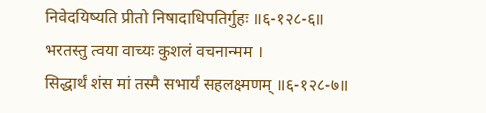निवेदयिष्यति प्रीतो निषादाधिपतिर्गुहः ॥६-१२८-६॥
भरतस्तु त्वया वाच्यः कुशलं वचनान्मम ।
सिद्धार्थं शंस मां तस्मै सभार्यं सहलक्ष्मणम् ॥६-१२८-७॥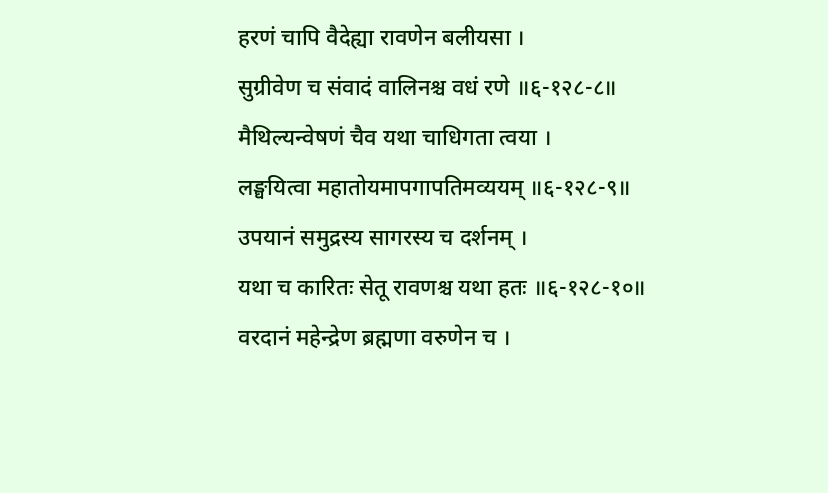हरणं चापि वैदेह्या रावणेन बलीयसा ।
सुग्रीवेण च संवादं वालिनश्च वधं रणे ॥६-१२८-८॥
मैथिल्यन्वेषणं चैव यथा चाधिगता त्वया ।
लङ्घयित्वा महातोयमापगापतिमव्ययम् ॥६-१२८-९॥
उपयानं समुद्रस्य सागरस्य च दर्शनम् ।
यथा च कारितः सेतू रावणश्च यथा हतः ॥६-१२८-१०॥
वरदानं महेन्द्रेण ब्रह्मणा वरुणेन च ।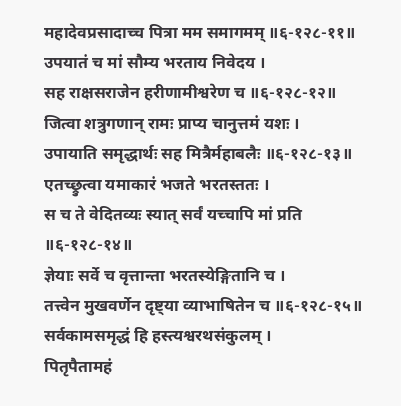महादेवप्रसादाच्च पित्रा मम समागमम् ॥६-१२८-११॥
उपयातं च मां सौम्य भरताय निवेदय ।
सह राक्षसराजेन हरीणामीश्वरेण च ॥६-१२८-१२॥
जित्वा शत्रुगणान् रामः प्राप्य चानुत्तमं यशः ।
उपायाति समृद्धार्थः सह मित्रैर्महाबलैः ॥६-१२८-१३॥
एतच्छ्रुत्वा यमाकारं भजते भरतस्ततः ।
स च ते वेदितव्यः स्यात् सर्वं यच्चापि मां प्रति ॥६-१२८-१४॥
ज्ञेयाः सर्वे च वृत्तान्ता भरतस्येङ्गितानि च ।
तत्त्वेन मुखवर्णेन दृष्ट्या व्याभाषितेन च ॥६-१२८-१५॥
सर्वकामसमृद्धं हि हस्त्यश्वरथसंकुलम् ।
पितृपैतामहं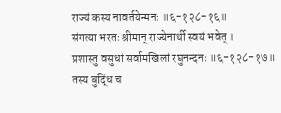राज्यं कस्य नावर्तयेन्मनः ॥६-१२८-१६॥
संगत्या भरतः श्रीमान् राज्येनार्थी स्वयं भवेत् ।
प्रशास्तु वसुधां सर्वामखिलां रघुनन्दनः ॥६-१२८-१७॥
तस्य बुद्धिं च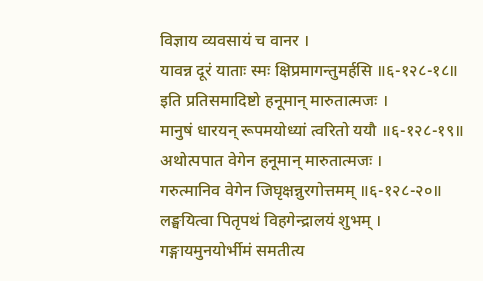विज्ञाय व्यवसायं च वानर ।
यावन्न दूरं याताः स्मः क्षिप्रमागन्तुमर्हसि ॥६-१२८-१८॥
इति प्रतिसमादिष्टो हनूमान् मारुतात्मजः ।
मानुषं धारयन् रूपमयोध्यां त्वरितो ययौ ॥६-१२८-१९॥
अथोत्पपात वेगेन हनूमान् मारुतात्मजः ।
गरुत्मानिव वेगेन जिघृक्षन्नुरगोत्तमम् ॥६-१२८-२०॥
लङ्घयित्वा पितृपथं विहगेन्द्रालयं शुभम् ।
गङ्गायमुनयोर्भीमं समतीत्य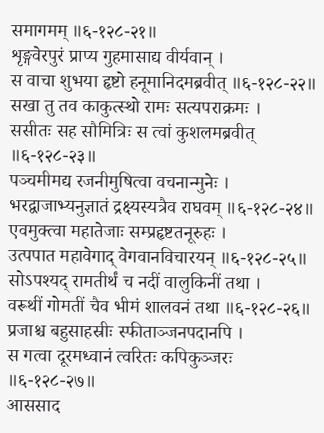समागमम् ॥६-१२८-२१॥
शृङ्गवेरपुरं प्राप्य गुहमासाद्य वीर्यवान् ।
स वाचा शुभया हृष्टो हनूमानिदमब्रवीत् ॥६-१२८-२२॥
सखा तु तव काकुत्स्थो रामः सत्यपराक्रमः ।
ससीतः सह सौमित्रिः स त्वां कुशलमब्रवीत् ॥६-१२८-२३॥
पञ्चमीमद्य रजनीमुषित्वा वचनान्मुनेः ।
भरद्वाजाभ्यनुज्ञातं द्रक्ष्यस्यत्रैव राघवम् ॥६-१२८-२४॥
एवमुक्त्वा महातेजाः सम्प्रहृष्टतनूरुहः ।
उत्पपात महावेगाद् वेगवानविचारयन् ॥६-१२८-२५॥
सोऽपश्यद् रामतीर्थं च नदीं वालुकिनीं तथा ।
वरूथीं गोमतीं चैव भीमं शालवनं तथा ॥६-१२८-२६॥
प्रजाश्च बहुसाहस्रीः स्फीताञ्जनपदानपि ।
स गत्वा दूरमध्वानं त्वरितः कपिकुञ्जरः ॥६-१२८-२७॥
आससाद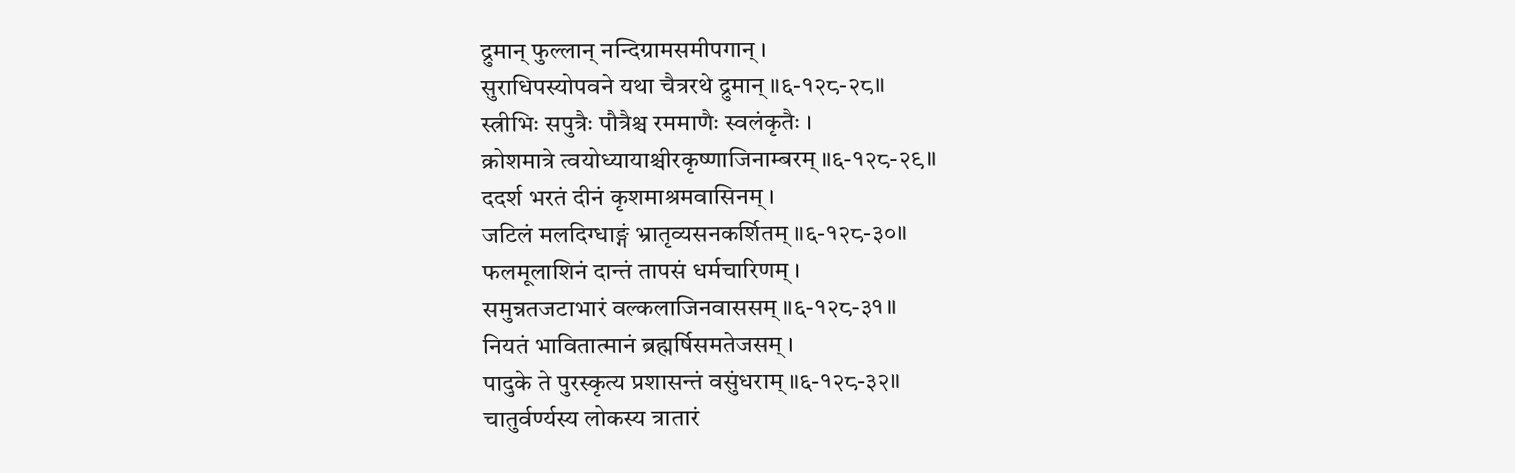द्रुमान् फुल्लान् नन्दिग्रामसमीपगान् ।
सुराधिपस्योपवने यथा चैत्ररथे द्रुमान् ॥६-१२८-२८॥
स्त्रीभिः सपुत्रैः पौत्रैश्च रममाणैः स्वलंकृतैः ।
क्रोशमात्रे त्वयोध्यायाश्चीरकृष्णाजिनाम्बरम् ॥६-१२८-२९॥
ददर्श भरतं दीनं कृशमाश्रमवासिनम् ।
जटिलं मलदिग्धाङ्गं भ्रातृव्यसनकर्शितम् ॥६-१२८-३०॥
फलमूलाशिनं दान्तं तापसं धर्मचारिणम् ।
समुन्नतजटाभारं वल्कलाजिनवाससम् ॥६-१२८-३१॥
नियतं भावितात्मानं ब्रह्मर्षिसमतेजसम् ।
पादुके ते पुरस्कृत्य प्रशासन्तं वसुंधराम् ॥६-१२८-३२॥
चातुर्वर्ण्यस्य लोकस्य त्रातारं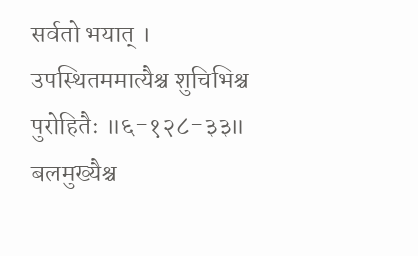सर्वतो भयात् ।
उपस्थितममात्यैश्च शुचिभिश्च पुरोहितैः ॥६-१२८-३३॥
बलमुख्यैश्च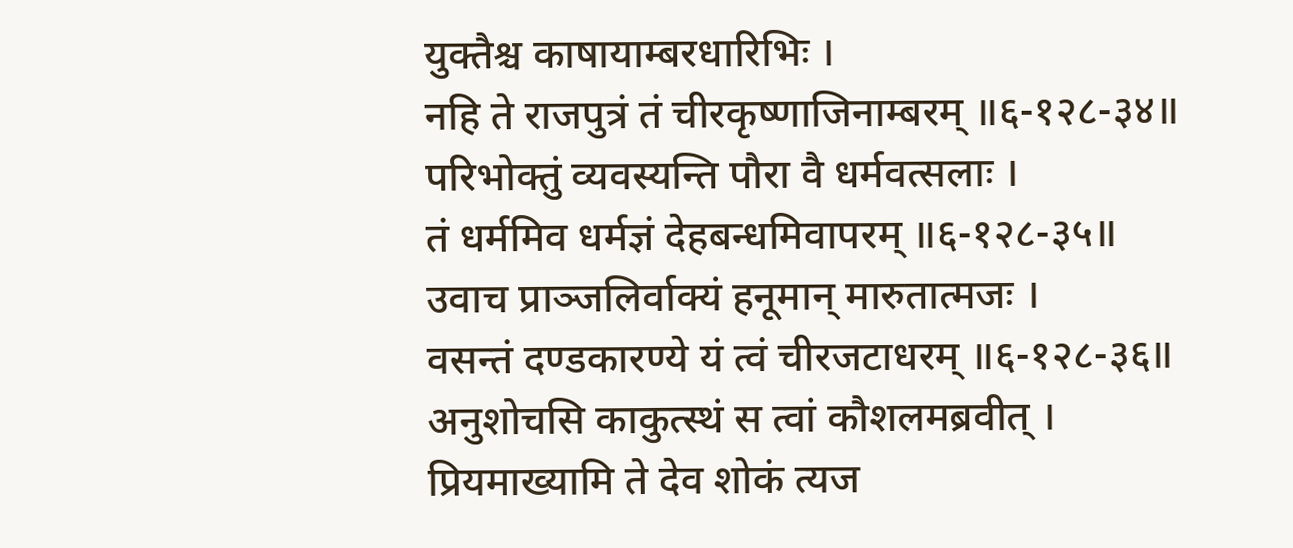युक्तैश्च काषायाम्बरधारिभिः ।
नहि ते राजपुत्रं तं चीरकृष्णाजिनाम्बरम् ॥६-१२८-३४॥
परिभोक्तुं व्यवस्यन्ति पौरा वै धर्मवत्सलाः ।
तं धर्ममिव धर्मज्ञं देहबन्धमिवापरम् ॥६-१२८-३५॥
उवाच प्राञ्जलिर्वाक्यं हनूमान् मारुतात्मजः ।
वसन्तं दण्डकारण्ये यं त्वं चीरजटाधरम् ॥६-१२८-३६॥
अनुशोचसि काकुत्स्थं स त्वां कौशलमब्रवीत् ।
प्रियमाख्यामि ते देव शोकं त्यज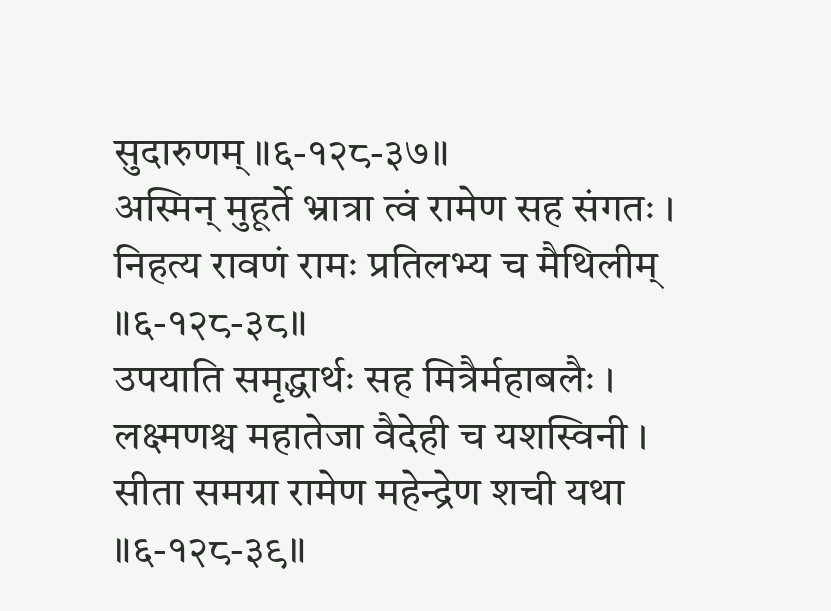सुदारुणम् ॥६-१२८-३७॥
अस्मिन् मुहूर्ते भ्रात्रा त्वं रामेण सह संगतः ।
निहत्य रावणं रामः प्रतिलभ्य च मैथिलीम् ॥६-१२८-३८॥
उपयाति समृद्धार्थः सह मित्रैर्महाबलैः ।
लक्ष्मणश्च महातेजा वैदेही च यशस्विनी ।
सीता समग्रा रामेण महेन्द्रेण शची यथा ॥६-१२८-३९॥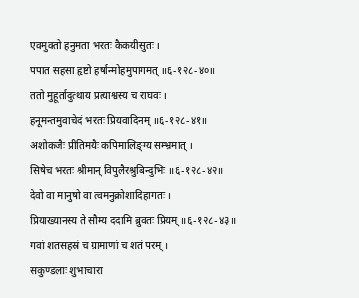एवमुक्तो हनुमता भरतः कैकयीसुतः ।
पपात सहसा हृष्टो हर्षान्मोहमुपागमत् ॥६-१२८-४०॥
ततो मुहूर्तादुत्थाय प्रत्याश्वस्य च राघवः ।
हनूमन्तमुवाचेदं भरतः प्रियवादिनम् ॥६-१२८-४१॥
अशोकजैः प्रीतिमयैः कपिमालिङ्ग्य सम्भ्रमात् ।
सिषेच भरतः श्रीमान् विपुलैरश्रुबिन्दुभिः ॥६-१२८-४२॥
देवो वा मानुषो वा त्वमनुक्रोशादिहागतः ।
प्रियाख्यानस्य ते सौम्य ददामि ब्रुवतः प्रियम् ॥६-१२८-४३॥
गवां शतसहस्रं च ग्रामाणां च शतं परम् ।
सकुण्डलाः शुभाचारा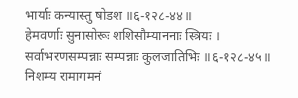भार्याः कन्यास्तु षोडश ॥६-१२८-४४॥
हेमवर्णाः सुनासोरूः शशिसौम्याननाः स्त्रियः ।
सर्वाभरणसम्पन्नाः सम्पन्नाः कुलजातिभिः ॥६-१२८-४५॥
निशम्य रामागमनं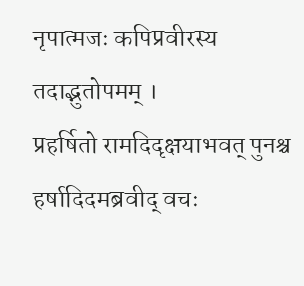नृपात्मजः कपिप्रवीरस्य तदाद्भुतोपमम् ।
प्रहर्षितो रामदिदृक्षयाभवत् पुनश्च हर्षादिदमब्रवीद् वचः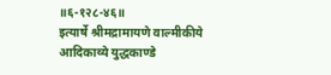॥६-१२८-४६॥
इत्यार्षे श्रीमद्रामायणे वाल्मीकीये आदिकाव्ये युद्धकाण्डे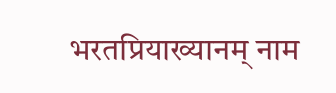भरतप्रियाख्यानम् नाम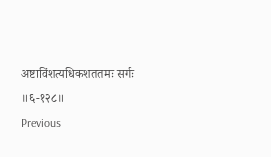अष्टाविंशत्यधिकशततमः सर्गः ॥६-१२८॥
Previous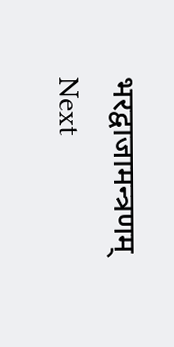भरद्वाजामन्त्रणम्
Next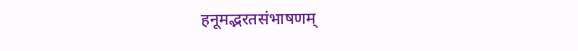हनूमद्भरतसंभाषणम्